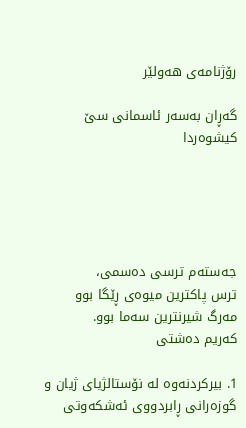رۆژنامەی ھەولێر

گەڕان بەسەر ئاسمانی سێ کیشوەردا





جەستەم ترسی دەسمی،
ترس پاکترین میوەی ڕێگا بوو
مەرگ شیرنترین سەما بوو.
کەریم دەشتی

1. بیرکردنەوە لە نۆستالژیای ژیان و گوزەرانی ڕابردووی ئەشکەوتی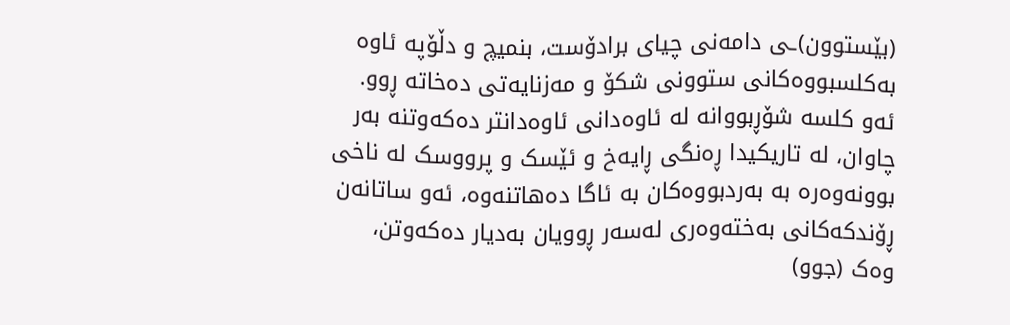(بێستوون)ـی دامەنی چیای برادۆست، بنمیچ و دڵۆپە ئاوە بەکلسبووەکانی ستوونی شکۆ و مەزنایەتی دەخاتە ڕوو. ئەو کلسە شۆڕبووانە لە ئاوەدانی ئاوەدانتر دەکەوتنە بەر چاوان، لە تاریکیدا ڕەنگی ڕایەخ و ئێسک و پرووسک لە ناخی بوونەوەرە بە بەردبووەکان بە ئاگا دەهاتنەوە، ئەو ساتانەن ڕۆندکەکانی بەختەوەری لەسەر ڕوویان بەدیار دەکەوتن، وەک (جوو)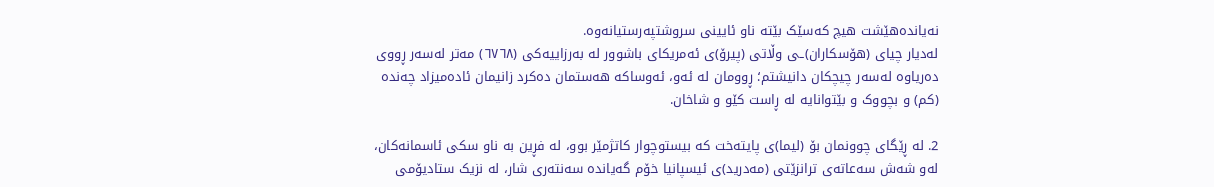نەیاندەهێشت هیچ کەسێک بێتە ناو ئایینی سروشتپەرستیانەوە.
لەدیار چیای (هۆسکاران)ـی وڵاتی (پیرۆ)ی ئەمریکای باشوور لە بەرزاییەکی (٦٧٦٨) مەتر لەسەر ڕووی دەریاوە لەسەر چیچکان دانیشتم؛ ڕوومان لە ئەو، ئەوساکە هەستمان دەکرد زانیمان ئادەمیزاد چەندە (کم) و بچووک و بێتوانایە لە ڕاست کێو و شاخان.

2. لە ڕێگای چوونمان بۆ (لیما)ی پایتەخت کە بیستوچوار کاتژمێر بوو، لە فڕین بە ناو سکی ئاسمانەکان، لەو شەش سەعاتەی ترانزێتی (مەدرید)ی ئیسپانیا خۆم گەیاندە سەنتەری شار، لە نزیک ستادیۆمی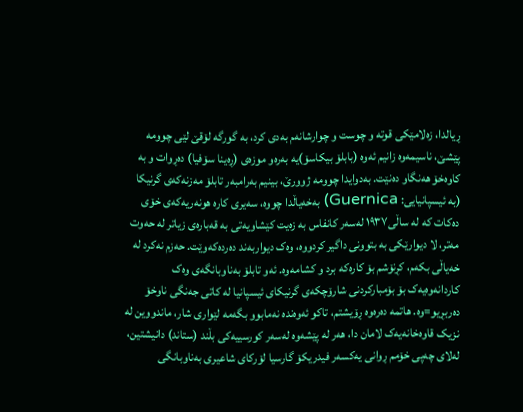ڕیالدا، زەلامێکی قوتە و چوست و چوارشانەم بەدی کرد، بە گورگە لۆقێ لێی چوومە پێشێ، ناسیمەوە زانیم ئەوە (بابلۆ بیکاسۆ)یە بەرەو موزەی (ڕەینا سۆفیا) دەڕوات و بە کاوەخۆ هەنگاو دەنێت. بەدوایدا چوومە ژوورێ، بینیم بەرامبەر تابلۆ مەزنەکەی گرنیکا (بە ئیسپانیایی: Guernica) بەخەیاڵدا چووە، سەیری کارە هونەریەکەی خۆی دەکات کە لە ساڵی١٩٣٧ لەسەر کانفاس بە زەیت کێشاویەتی بە قەبارەی زیاتر لە حەوت مەتر، لا دیوارێکی بە بتوونی داگیر کردووە، وەک دیواربەند دەردەکەوێت. حەزم نەکرد لە خەیاڵی بکەم، کڕنۆشم بۆ کارەکە برد و کشامەوە. ئەو تابلۆ بەناوبانگەی وەک کاردانەوەیەک بۆ بۆمبارکردنی شارۆچکەی گرنیکای ئیسپانیا لە کاتی جەنگی ناوخۆ دەربڕیو=وە. هاتمە دەرەوە ڕۆیشتم، تاکو ئەوەندە نەمابوو بگەمە لێواری شار، ماندووین لە نزیک قاوەخانەیەک لامان دا، هەر لە پێشەوە لەسەر کورسییەکی بڵند (ستاند) دانیشتین، لەلای چەپی خۆمم ڕوانی یەکسەر فیدریکۆ گارسیا لۆرکای شاعیری بەناوبانگی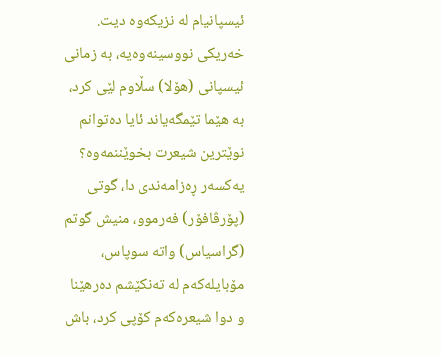ئیسپانیام لە نزیکەوە دیت. خەریکی نووسینەوەیە، بە زمانی ئیسپانی (هۆلا) سڵاوم لێی کرد، بە هێما تێمگەیاند ئایا دەتوانم نوێترین شیعرت بخوێننمەوە؟ یەکسەر ڕەزامەندی دا، گوتی (پۆرڤافۆر) فەرموو، منیش گوتم (گراسیاس) واتە سوپاس، مۆبایلەکەم لە تەنکێشم دەرهێنا و دوا شیعرەکەم کۆپی کرد، باش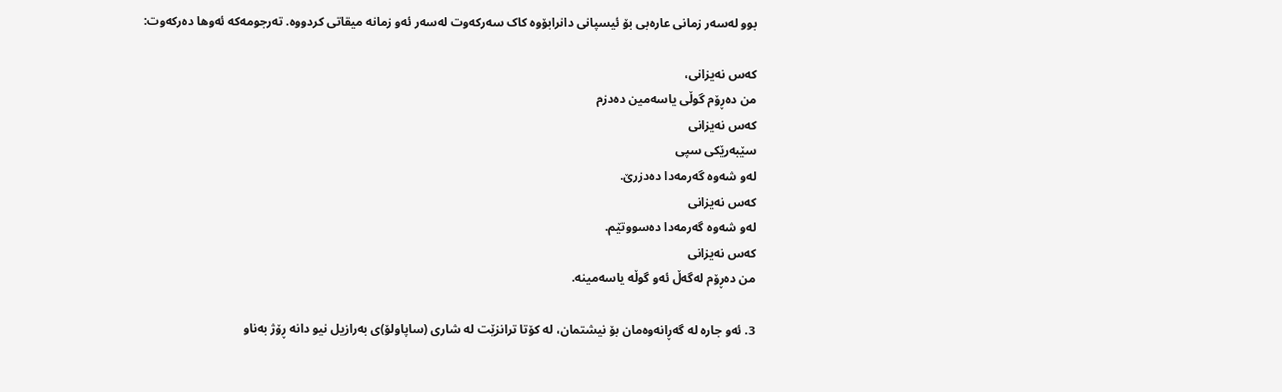بوو لەسەر زمانی عارەبی بۆ ئیسپانی دانرابۆوە کاک سەرکەوت لەسەر ئەو زمانە میقاتی کردووە. تەرجومەکە ئەوها دەرکەوت:

کەس نەیزانی،
من دەڕۆم گوڵی یاسەمین دەدزم
کەس نەیزانی
سێبەرێکی سپی
لەو شەوە گەرمەدا دەدزرێ.
کەس نەیزانی
لەو شەوە گەرمەدا دەسووتێم.
کەس نەیزانی
من دەڕۆم لەگەڵ ئەو گوڵە یاسەمینە.

3. ئەو جارە لە گەڕانەوەمان بۆ نیشتمان، لە کۆتا ترانزێت لە شاری (ساپاولۆ)ی بەرازیل نیو دانە ڕۆژ بەناو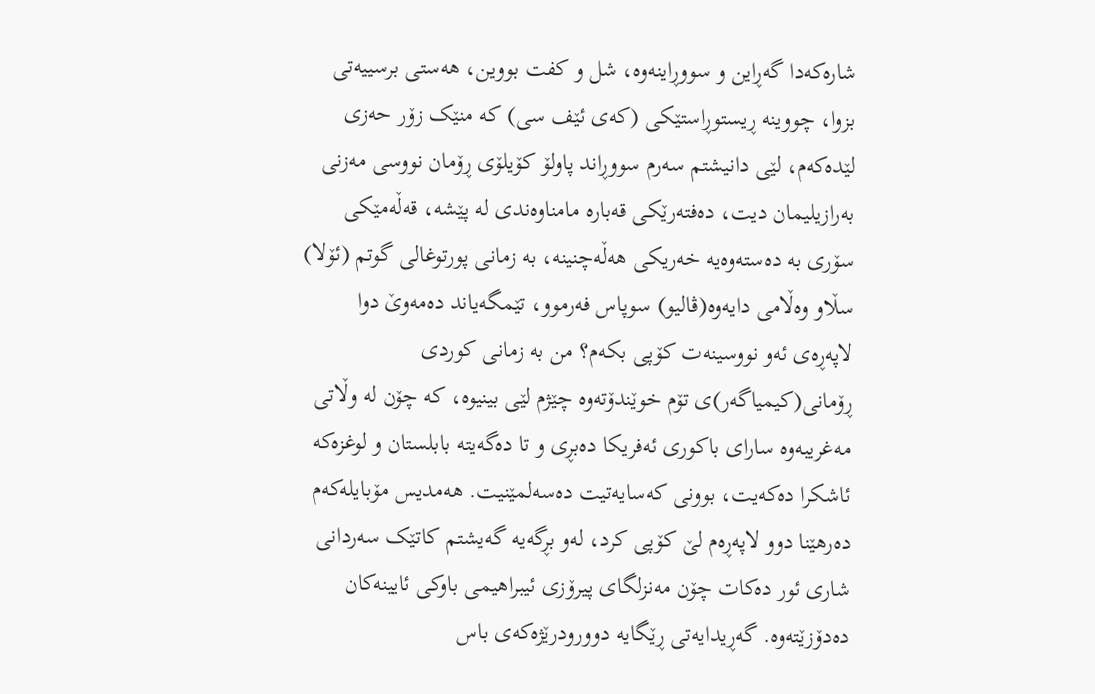شارەکەدا گەڕاین و سووڕاینەوە، شل و کفت بووین، هەستی برسییەتی بزوا، چووینە ڕیستوڕاستێکی (کەی ئێف سی) کە منێک زۆر حەزی لێدەکەم، لێی دانیشتم سەرم سووڕاند پاولۆ کۆیلۆی ڕۆمان نووسی مەزنی بەرازیلیمان دیت، دەفتەرێکی قەبارە مامناوەندی لە پێشە، قەڵەمێکی سۆری بە دەستەوەیە خەریکی هەڵەچنینە، بە زمانی پورتوغالی گوتم (ئۆلا) سڵاو وەڵامی دایەوە(ڤالیو) سوپاس فەرموو، تێمگەیاند دەمەوێ دوا لاپەڕەی ئەو نووسینەت کۆپی بکەم؟ من بە زمانی کوردی ڕۆمانی(کیمیاگەر)ی تۆم خوێندۆتەوە چێژم لێی بینیوە، کە چۆن لە وڵاتی مەغریبەوە سارای باکوری ئەفریکا دەبڕی و تا دەگەیتە بابلستان و لوغزەکە ئاشکرا دەکەیت، بوونی کەسایەتیت دەسەلمێنیت. هەمدیس مۆبایلەکەم دەرهێنا دوو لاپەڕەم لێ کۆپی کرد، لەو بڕگەیە گەیشتم کاتێک سەردانی شاری ئور دەکات چۆن مەنزلگای پیرۆزی ئیبراهیمی باوکی ئایینەکان دەدۆزێتەوە. گەڕیدایەتی ڕێگایە دوورودرێژەکەی باس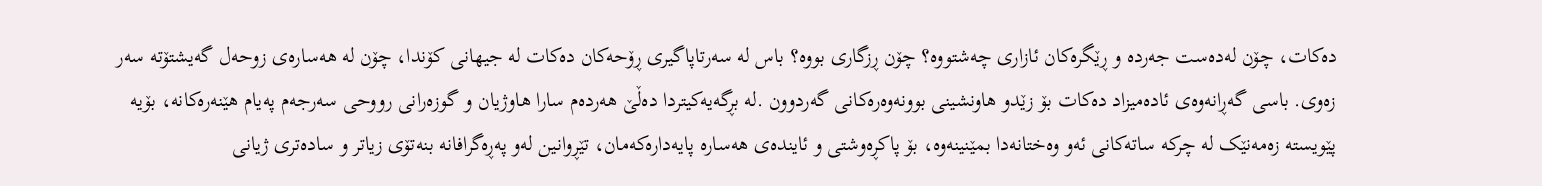دەکات، چۆن لەدەست جەردە و ڕێگرەکان ئازاری چەشتووە؟ چۆن ڕزگاری بووە؟ باس لە سەرتاپاگیری ڕۆحەکان دەکات لە جیهانی کۆندا، چۆن لە هەسارەی زوحەل گەیشتۆتە سەر زەوی. باسی گەڕانەوەی ئادەمیزاد دەکات بۆ زێدو هاونشینی بوونەوەرەکانی گەردوون .لە بڕگەیەکیتردا دەڵێ هەردەم سارا هاوژیان و گوزەرانی رووحی سەرجەم پەیام هێنەرەکانە، بۆیە پێویستە زەمەنێک لە چرکە ساتەکانی ئەو وەختانەدا بمێنینەوە، بۆ پاکڕەوشتی و ئایندەی هەسارە پایەدارەکەمان، تێڕوانین لەو پەڕەگرافانە بنەتۆی زیاتر و سادەتری ژیانی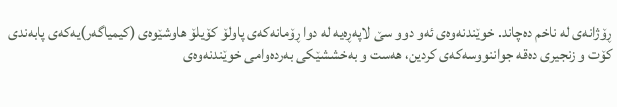ڕۆژانەی لە ناخم دەچاند. خوێندنەوەی ئەو دوو سێ لاپەڕەیە لە دوا ڕۆمانەکەی پاولۆ کۆیلۆ هاوشێوەی (کیمیاگەر)یەکەی پابەندی کۆت و زنجیری دەقە جواننووسەکەی کردین، هەست و بەخششێکی بەردەوامی خوێندنەوەی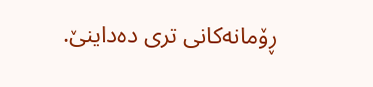ڕۆمانەکانی تری دەداینێ.